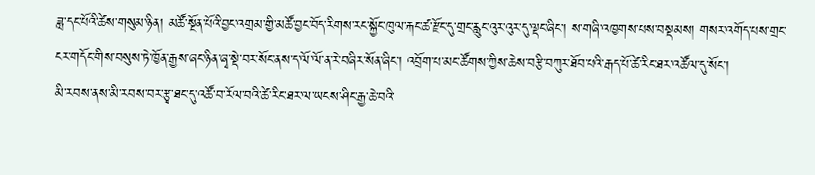ཟླ་དང་པོའི་ཚེས་གསུམ་ཉིན། མཚོ་སྔོན་པོའི་བྱང་འགྲམ་གྱི་མཚོ་བྱང་བོད་རིགས་རང་སྐྱོང་ཁུལ་རྐང་ཚ་རྫོང་དུ་གྲང་རླུང་འུར་འུར་དུ་ལྡང་ཞིང་། ས་གཞི་འཁྱགས་པས་བསྡམས། གསར་འགོད་པས་གྲང་ངར་གདོང་གིས་བསུས་ཏེ་ཁྱོན་རྒྱས་ཞང་ཉིན་ཞྭ་སྡེ་བར་སོང་ནས་ད་ལོ་ལོ་ན་རེ་བཞིར་སོན་ཞིང་། འབྲོག་པ་མང་ཚོགས་ཀྱིས་ཆེས་བརྩི་བཀུར་ཐོབ་པའི་རྒད་པོ་ཚེ་རིང་ཐར་འཚོལ་དུ་སོང་།
མི་རབས་ནས་མི་རབས་བར་རྩྭ་ཐང་དུ་འཚོ་བ་རོལ་བའི་ཚེ་རིང་ཐར་ལ་ཡངས་ཤིང་རྒྱ་ཆེ་བའི་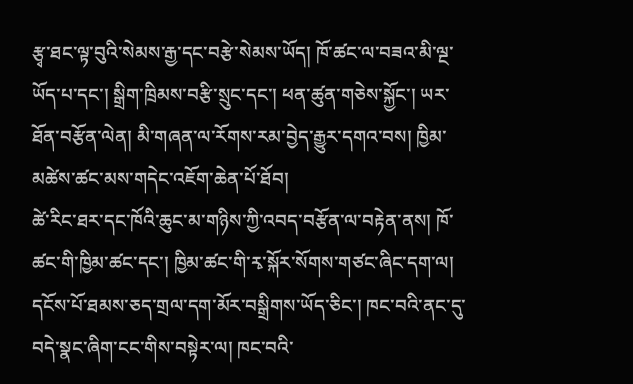རྩྭ་ཐང་ལྟ་བུའི་སེམས་རྒྱ་དང་བརྩེ་སེམས་ཡོད། ཁོ་ཚང་ལ་བཟའ་མི་ལྔ་ཡོད་པ་དང་། སྒྲིག་ཁྲིམས་བརྩི་སྲུང་དང་། ཕན་ཚུན་གཅེས་སྐྱོང་། ཡར་ཐོན་བརྩོན་ལེན། མི་གཞན་ལ་རོགས་རམ་བྱེད་རྒྱུར་དགའ་བས། ཁྱིམ་མཚེས་ཚང་མས་གདེང་འཇོག་ཆེན་པོ་ཐོབ།
ཚེ་རིང་ཐར་དང་ཁོའི་ཆུང་མ་གཉིས་ཀྱི་འབད་བརྩོན་ལ་བརྟེན་ནས། ཁོ་ཚང་གི་ཁྱིམ་ཚང་དང་། ཁྱིམ་ཚང་གི་རྭ་སྐོར་སོགས་གཙང་ཞིང་དག་ལ། དངོས་པོ་ཐམས་ཅད་གྲལ་དག་མོར་བསྒྲིགས་ཡོད་ཅིང་། ཁང་བའི་ནང་དུ་བདེ་སྣང་ཞིག་ངང་གིས་བསྟེར་ལ། ཁང་བའི་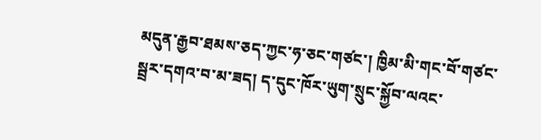མདུན་རྒྱབ་ཐམས་ཅད་ཀྱང་ཧ་ཅང་གཙང་། ཁྱིམ་མི་གང་བོ་གཙང་སྦྲར་དགའ་བ་མ་ཟད། ད་དུང་ཁོར་ཡུག་སྲུང་སྐྱོབ་ལའང་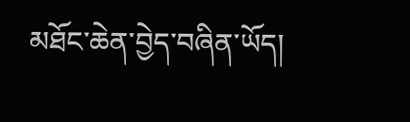མཐོང་ཆེན་བྱེད་བཞིན་ཡོད།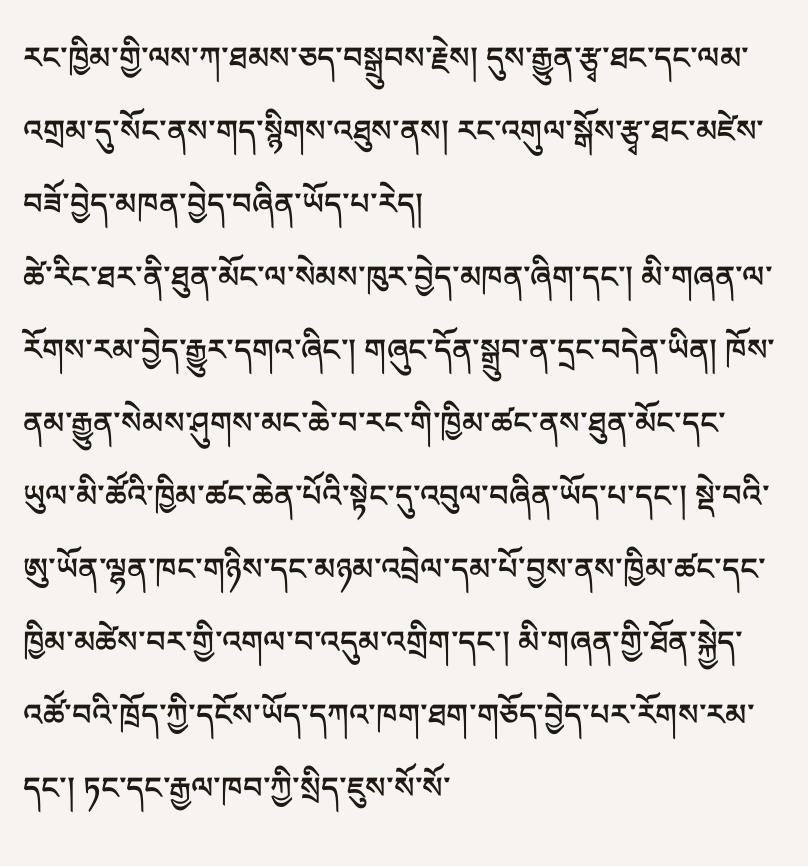རང་ཁྱིམ་གྱི་ལས་ཀ་ཐམས་ཅད་བསྒྲུབས་རྗེས། དུས་རྒྱུན་རྩྭ་ཐང་དང་ལམ་འགྲམ་དུ་སོང་ནས་གད་སྙིགས་འཐུས་ནས། རང་འགུལ་སྒོས་རྩྭ་ཐང་མཛེས་བཟོ་བྱེད་མཁན་བྱེད་བཞིན་ཡོད་པ་རེད།
ཚེ་རིང་ཐར་ནི་ཐུན་མོང་ལ་སེམས་ཁུར་བྱེད་མཁན་ཞིག་དང་། མི་གཞན་ལ་རོགས་རམ་བྱེད་རྒྱུར་དགའ་ཞིང་། གཞུང་དོན་སྒྲུབ་ན་དྲང་བདེན་ཡིན། ཁོས་ནམ་རྒྱུན་སེམས་ཤུགས་མང་ཆེ་བ་རང་གི་ཁྱིམ་ཚང་ནས་ཐུན་མོང་དང་ཡུལ་མི་ཚོའི་ཁྱིམ་ཚང་ཆེན་པོའི་སྟེང་དུ་འབུལ་བཞིན་ཡོད་པ་དང་། སྡེ་བའི་ཨུ་ཡོན་ལྷན་ཁང་གཉིས་དང་མཉམ་འབྲེལ་དམ་པོ་བྱས་ནས་ཁྱིམ་ཚང་དང་ཁྱིམ་མཚེས་བར་གྱི་འགལ་བ་འདུམ་འགྲིག་དང་། མི་གཞན་གྱི་ཐོན་སྐྱེད་འཚོ་བའི་ཁྲོད་ཀྱི་དངོས་ཡོད་དཀའ་ཁག་ཐག་གཅོད་བྱེད་པར་རོགས་རམ་དང་། ཏང་དང་རྒྱལ་ཁབ་ཀྱི་སྲིད་ཇུས་སོ་སོ་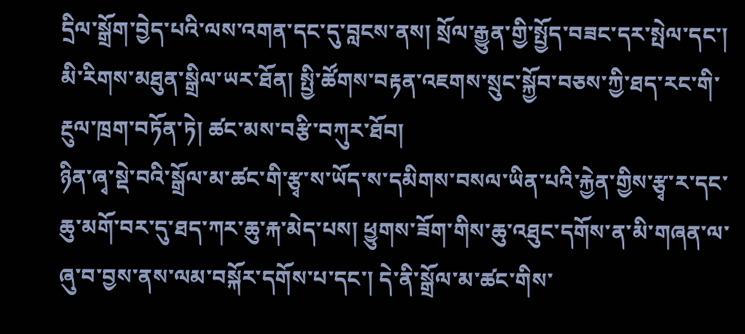དྲིལ་སྒྲོག་བྱེད་པའི་ལས་འགན་དང་དུ་བླངས་ནས། སྲོལ་རྒྱུན་གྱི་སྤྱོད་བཟང་དར་སྤེལ་དང་། མི་རིགས་མཐུན་སྒྲིལ་ཡར་ཐོན། སྤྱི་ཚོགས་བརྟན་འཇགས་སྲུང་སྐྱོབ་བཅས་ཀྱི་ཐད་རང་གི་རྔུལ་ཁྲག་བཏོན་ཏེ། ཚང་མས་བརྩི་བཀུར་ཐོབ།
ཉིན་ཞྭ་སྡེ་བའི་སྒྲོལ་མ་ཚང་གི་རྩྭ་ས་ཡོད་ས་དམིགས་བསལ་ཡིན་པའི་རྐྱེན་གྱིས་རྩྭ་ར་དང་ཆུ་མགོ་བར་དུ་ཐད་ཀར་ཆུ་རྐ་མེད་པས། ཕྱུགས་ཟོག་གིས་ཆུ་འཐུང་དགོས་ན་མི་གཞན་ལ་ཞུ་བ་བྱས་ནས་ལམ་བསྐོར་དགོས་པ་དང་། དེ་ནི་སྒྲོལ་མ་ཚང་གིས་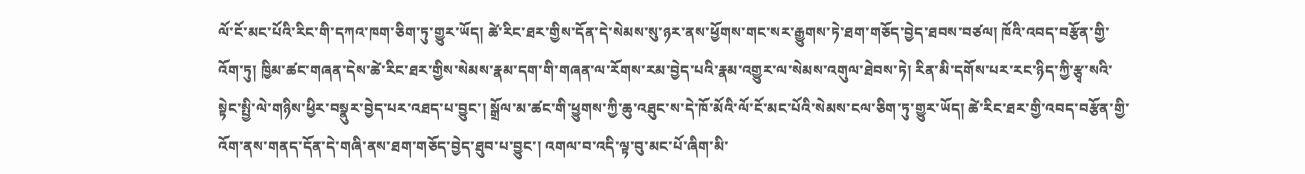ལོ་ངོ་མང་པོའི་རིང་གི་དཀའ་ཁག་ཅིག་ཏུ་གྱུར་ཡོད། ཚེ་རིང་ཐར་གྱིས་དོན་དེ་སེམས་སུ་ཉར་ནས་ཕྱོགས་གང་སར་རྒྱུགས་ཏེ་ཐག་གཅོད་བྱེད་ཐབས་བཙལ། ཁོའི་འབད་བརྩོན་གྱི་འོག་ཏུ། ཁྱིམ་ཚང་གཞན་དེས་ཚེ་རིང་ཐར་གྱིས་སེམས་རྣམ་དག་གི་གཞན་ལ་རོགས་རམ་བྱེད་པའི་རྣམ་འགྱུར་ལ་སེམས་འགུལ་ཐེབས་ཏེ། རིན་མི་དགོས་པར་རང་ཉིད་ཀྱི་རྩྭ་སའི་སྟེང་སྤྱི་ལེ་གཉིས་ཕྱིར་བསྣུར་བྱེད་པར་འཐད་པ་བྱུང་། སྒྲོལ་མ་ཚང་གི་ཕྱུགས་ཀྱི་ཆུ་འཐུང་ས་དེ་ཁོ་མོའི་ལོ་ངོ་མང་པོའི་སེམས་ངལ་ཅིག་ཏུ་གྱུར་ཡོད། ཚེ་རིང་ཐར་གྱི་འབད་བརྩོན་གྱི་འོག་ནས་གནད་དོན་དེ་གཞི་ནས་ཐག་གཅོད་བྱེད་ཐུབ་པ་བྱུང་། འགལ་བ་འདི་ལྟ་བུ་མང་པོ་ཞིག་མི་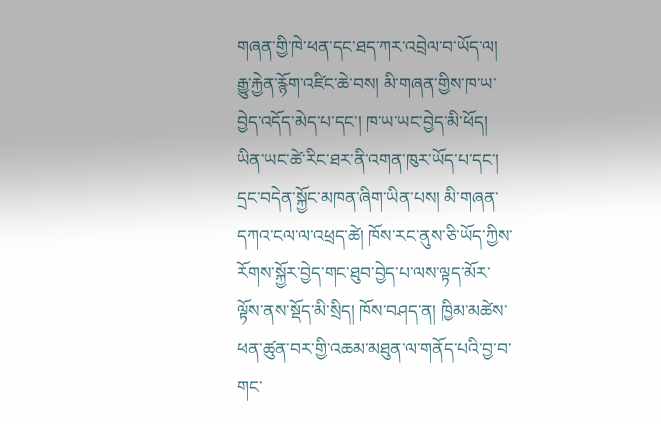གཞན་གྱི་ཁེ་ཕན་དང་ཐད་ཀར་འབྲེལ་བ་ཡོད་ལ། རྒྱུ་རྐྱེན་རྙོག་འཛིང་ཆེ་བས། མི་གཞན་གྱིས་ཁ་ཡ་བྱེད་འདོད་མེད་པ་དང་། ཁ་ཡ་ཡང་བྱེད་མི་ཕོད། ཡིན་ཡང་ཚེ་རིང་ཐར་ནི་འགན་ཁུར་ཡོད་པ་དང་། དྲང་བདེན་སྐྱོང་མཁན་ཞིག་ཡིན་པས། མི་གཞན་དཀའ་ངལ་ལ་འཕྲད་ཚེ། ཁོས་རང་ནུས་ཅི་ཡོད་ཀྱིས་རོགས་སྐྱོར་བྱེད་གང་ཐུབ་བྱེད་པ་ལས་ལྟད་མོར་ལྟོས་ནས་སྡོད་མི་སྲིད། ཁོས་བཤད་ན། ཁྱིམ་མཚེས་ཕན་ཚུན་བར་གྱི་འཆམ་མཐུན་ལ་གནོད་པའི་བྱ་བ་གང་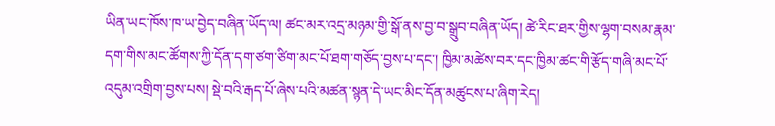ཡིན་ཡང་ཁོས་ཁ་ཡ་བྱེད་བཞིན་ཡོད་ལ། ཚང་མར་འདྲ་མཉམ་གྱི་སྒོ་ནས་བྱ་བ་སྒྲུབ་བཞིན་ཡོད། ཚེ་རིང་ཐར་གྱིས་ལྷག་བསམ་རྣམ་དག་གིས་མང་ཚོགས་ཀྱི་དོན་དག་ཙག་ཙིག་མང་པོ་ཐག་གཅོད་བྱས་པ་དང་། ཁྱིམ་མཚེས་བར་དང་ཁྱིམ་ཚང་གི་རྩོད་གཞི་མང་པོ་འདུམ་འགྲིག་བྱས་པས། སྡེ་བའི་རྒད་པོ་ཞེས་པའི་མཚན་སྙན་དེ་ཡང་མིང་དོན་མཚུངས་པ་ཞིག་རེད།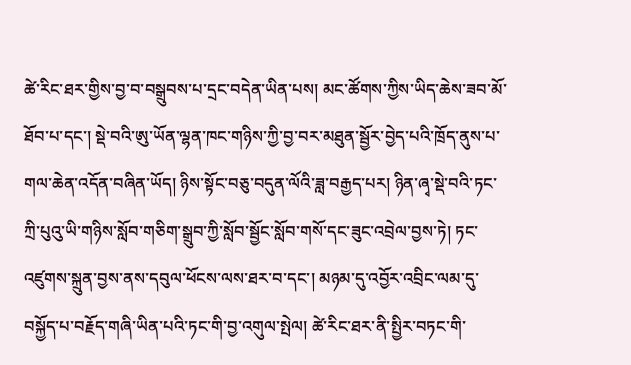ཚེ་རིང་ཐར་གྱིས་བྱ་བ་བསྒྲུབས་པ་དྲང་བདེན་ཡིན་པས། མང་ཚོགས་ཀྱིས་ཡིད་ཆེས་ཟབ་མོ་ཐོབ་པ་དང་། སྡེ་བའི་ཨུ་ཡོན་ལྷན་ཁང་གཉིས་ཀྱི་བྱ་བར་མཐུན་སྦྱོར་བྱེད་པའི་ཁྲོད་ནུས་པ་གལ་ཆེན་འདོན་བཞིན་ཡོད། ཉིས་སྟོང་བཅུ་བདུན་ལོའི་ཟླ་བརྒྱད་པར། ཉིན་ཞྭ་སྡེ་བའི་ཏང་ཀྲི་པུའུ་ཡི་གཉིས་སློབ་གཅིག་སྒྲུབ་ཀྱི་སློབ་སྦྱོང་སློབ་གསོ་དང་ཟུང་འབྲེལ་བྱས་ཏེ། ཏང་འཛུགས་སྐྲུན་བྱས་ནས་དབུལ་ཕོངས་ལས་ཐར་བ་དང་། མཉམ་དུ་འབྱོར་འབྲིང་ལམ་དུ་བསྐྱོད་པ་བརྗོད་གཞི་ཡིན་པའི་ཏང་གི་བྱ་འགུལ་སྤེལ། ཚེ་རིང་ཐར་ནི་སྤྱིར་བཏང་གི་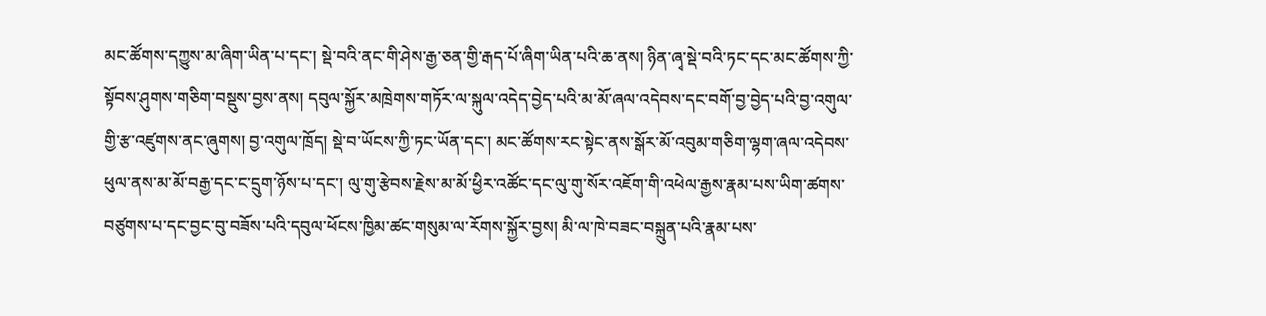མང་ཚོགས་དཀྱུས་མ་ཞིག་ཡིན་པ་དང་། སྡེ་བའི་ནང་གི་ཤེས་རྒྱ་ཅན་གྱི་རྒད་པོ་ཞིག་ཡིན་པའི་ཆ་ནས། ཉིན་ཞྭ་སྡེ་བའི་ཏང་དང་མང་ཚོགས་ཀྱི་སྟོབས་ཤུགས་གཅིག་བསྡུས་བྱས་ནས། དབུལ་སྐྱོར་མཁྲེགས་གཏོར་ལ་སྐུལ་འདེད་བྱེད་པའི་མ་མོ་ཞལ་འདེབས་དང་བགོ་བྱ་བྱེད་པའི་བྱ་འགུལ་གྱི་རྩ་འཛུགས་ནང་ཞུགས། བྱ་འགུལ་ཁྲོད། སྡེ་བ་ཡོངས་ཀྱི་ཏང་ཡོན་དང་། མང་ཚོགས་རང་སྟེང་ནས་སྒོར་མོ་འབུམ་གཅིག་ལྷག་ཞལ་འདེབས་ཕུལ་ནས་མ་མོ་བརྒྱ་དང་ང་དྲུག་ཉོས་པ་དང་། ལུ་གུ་རྩེབས་རྗེས་མ་མོ་ཕྱིར་འཚོང་དང་ལུ་གུ་སོར་འཇོག་གི་འཕེལ་རྒྱས་རྣམ་པས་ཡིག་ཚགས་བཙུགས་པ་དང་བྱང་བུ་བཟོས་པའི་དབུལ་ཕོངས་ཁྱིམ་ཚང་གསུམ་ལ་རོགས་སྐྱོར་བྱས། མི་ལ་ཁེ་བཟང་བསྐྲུན་པའི་རྣམ་པས་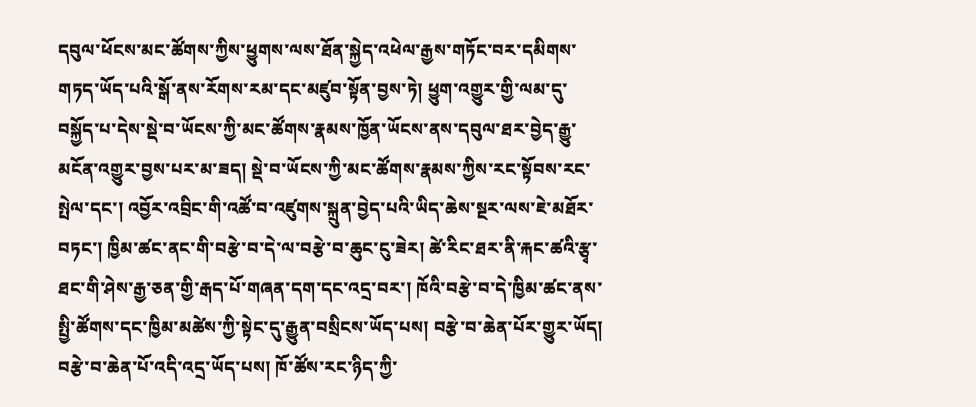དབུལ་ཕོངས་མང་ཚོགས་ཀྱིས་ཕྱུགས་ལས་ཐོན་སྐྱེད་འཕེལ་རྒྱས་གཏོང་བར་དམིགས་གཏད་ཡོད་པའི་སྒོ་ནས་རོགས་རམ་དང་མཛུབ་སྟོན་བྱས་ཏེ། ཕྱུག་འགྱུར་གྱི་ལམ་དུ་བསྐྱོད་པ་དེས་སྡེ་བ་ཡོངས་ཀྱི་མང་ཚོགས་རྣམས་ཁྱོན་ཡོངས་ནས་དབུལ་ཐར་བྱེད་རྒྱུ་མངོན་འགྱུར་བྱས་པར་མ་ཟད། སྡེ་བ་ཡོངས་ཀྱི་མང་ཚོགས་རྣམས་ཀྱིས་རང་སྟོབས་རང་སྤེལ་དང་། འབྱོར་འབྲིང་གི་འཚོ་བ་འཛུགས་སྐྲུན་བྱེད་པའི་ཡིད་ཆེས་སྔར་ལས་ཇེ་མཐོར་བཏང་། ཁྱིམ་ཚང་ནང་གི་བརྩེ་བ་དེ་ལ་བརྩེ་བ་ཆུང་ངུ་ཟེར། ཚེ་རིང་ཐར་ནི་རྐང་ཚའི་རྩྭ་ཐང་གི་ཤེས་རྒྱ་ཅན་གྱི་རྒད་པོ་གཞན་དག་དང་འདྲ་བར་། ཁོའི་བརྩེ་བ་དེ་ཁྱིམ་ཚང་ནས་སྤྱི་ཚོགས་དང་ཁྱིམ་མཚེས་ཀྱི་སྟེང་དུ་རྒྱུན་བསྲིངས་ཡོད་པས། བརྩེ་བ་ཆེན་པོར་གྱུར་ཡོད། བརྩེ་བ་ཆེན་པོ་འདི་འདྲ་ཡོད་པས། ཁོ་ཚོས་རང་ཉིད་ཀྱི་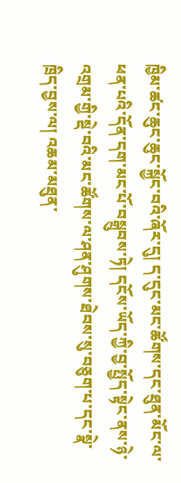ཁྱིམ་ཚང་ཆུང་ཆུང་སྐྱོང་བའི་ཞོར་དུ། ད་དུང་མང་ཚོགས་དང་ཐུན་མོང་ལ་ཕན་པའི་དོན་དག་མང་པོ་བསྒྲུབས་ཏེ། དངོས་ཡོད་ཀྱི་བྱ་སྤྱོད་སྟེང་ནས་ཉེ་འགྲམ་གྱི་སྡེ་བའི་མང་ཚོགས་ལ་ཤན་ཤུགས་ཐེབས་སུ་བཅུག་པ་དང་སྣེ་ཁྲིད་བྱས་ལ། འཆམ་མཐུན་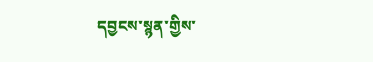དབྱངས་སྙན་གྱིས་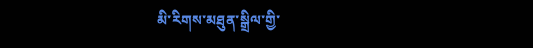མི་རིགས་མཐུན་སྒྲིལ་གྱི་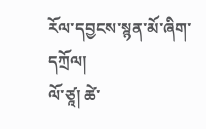རོལ་དབྱངས་སྙན་མོ་ཞིག་དཀྲོལ།
ལོ་ཙཱ། ཚེ་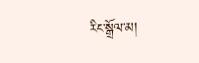རིང་སྒྲོལ་མ།